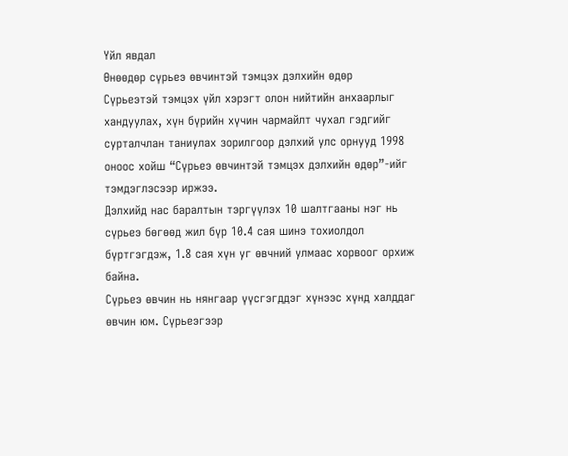Үйл явдал
Өнөөдөр сүрьеэ өвчинтэй тэмцэх дэлхийн өдөр
Сүрьеэтэй тэмцэх үйл хэрэгт олон нийтийн анхаарлыг хандуулах, хүн бүрийн хүчин чармайлт чухал гэдгийг сурталчлан таниулах зорилгоор дэлхий улс орнууд 1998 оноос хойш “Сүрьеэ өвчинтэй тэмцэх дэлхийн өдөр”-ийг тэмдэглэсээр иржээ.
Дэлхийд нас баралтын тэргүүлэх 10 шалтгааны нэг нь сүрьеэ бөгөөд жил бүр 10.4 сая шинэ тохиолдол бүртгэгдэж, 1.8 сая хүн уг өвчний улмаас хорвоог орхиж байна.
Сүрьеэ өвчин нь нянгаар үүсгэгддэг хүнээс хүнд халддаг өвчин юм. Сүрьеэгээр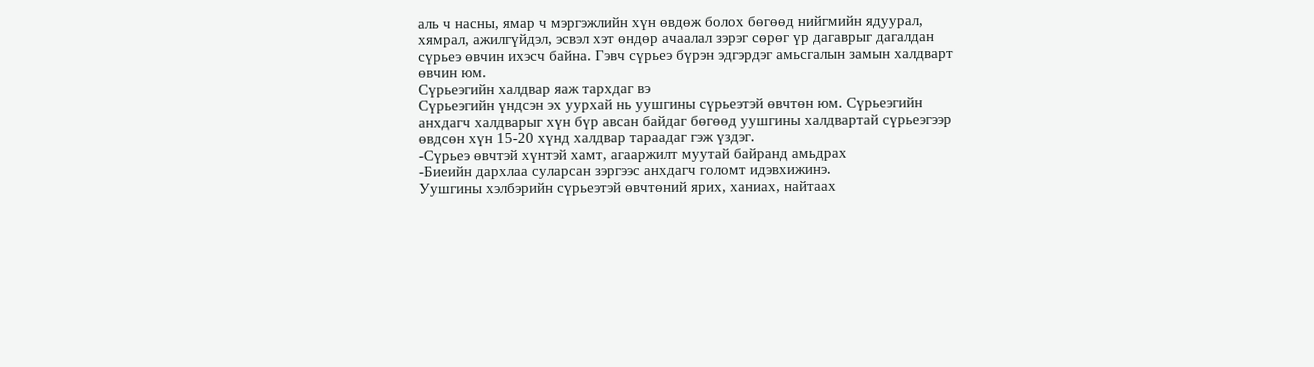аль ч насны, ямар ч мэргэжлийн хүн өвдөж болох бөгөөд нийгмийн ядуурал, хямрал, ажилгүйдэл, эсвэл хэт өндөр ачаалал зэрэг сөрөг үр дагаврыг дагалдан сүрьеэ өвчин ихэсч байна. Гэвч сүрьеэ бүрэн эдгэрдэг амьсгалын замын халдварт өвчин юм.
Сүрьеэгийн халдвар яаж тархдаг вэ
Сүрьеэгийн үндсэн эх уурхай нь уушгины сүрьеэтэй өвчтөн юм. Сүрьеэгийн анхдагч халдварыг хүн бүр авсан байдаг бөгөөд уушгины халдвартай сүрьеэгээр өвдсөн хүн 15-20 хүнд халдвар тараадаг гэж үздэг.
-Сүрьеэ өвчтэй хүнтэй хамт, агааржилт муутай байранд амьдрах
-Биеийн дархлаа суларсан зэргээс анхдагч голомт идэвхижинэ.
Уушгины хэлбэрийн сүрьеэтэй өвчтөний ярих, ханиах, найтаах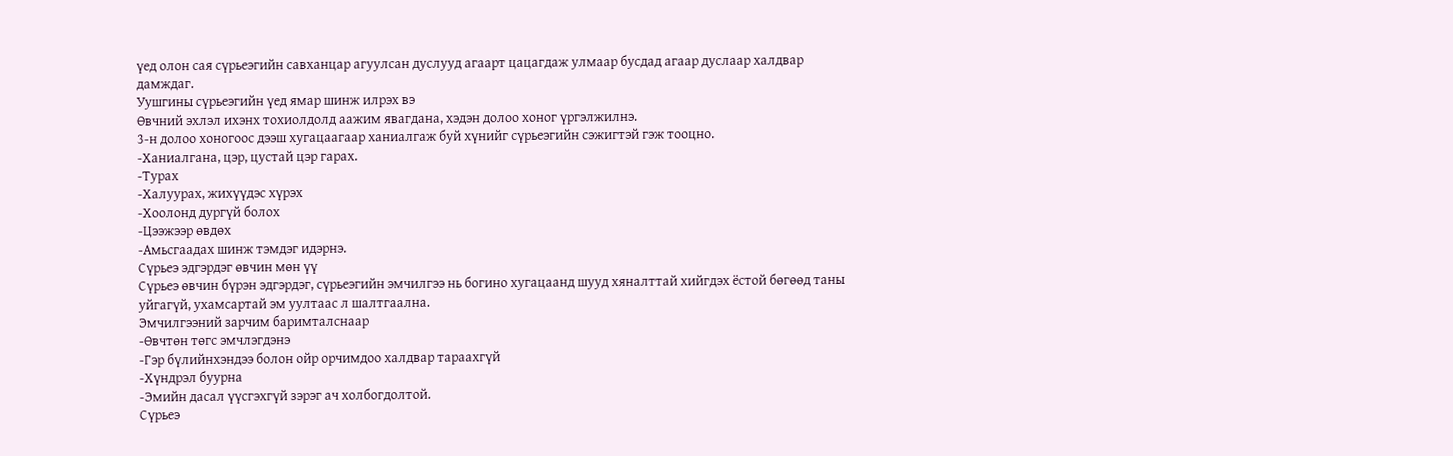үед олон сая сүрьеэгийн савханцар агуулсан дуслууд агаарт цацагдаж улмаар бусдад агаар дуслаар халдвар дамждаг.
Уушгины сүрьеэгийн үед ямар шинж илрэх вэ
Өвчний эхлэл ихэнх тохиолдолд аажим явагдана, хэдэн долоо хоног үргэлжилнэ.
3-н долоо хоногоос дээш хугацаагаар ханиалгаж буй хүнийг сүрьеэгийн сэжигтэй гэж тооцно.
-Ханиалгана, цэр, цустай цэр гарах.
-Турах
-Халуурах, жихүүдэс хүрэх
-Хоолонд дургүй болох
-Цээжээр өвдөх
-Амьсгаадах шинж тэмдэг идэрнэ.
Сүрьеэ эдгэрдэг өвчин мөн үү
Сүрьеэ өвчин бүрэн эдгэрдэг, сүрьеэгийн эмчилгээ нь богино хугацаанд шууд хяналттай хийгдэх ёстой бөгөөд таны уйгагүй, ухамсартай эм уултаас л шалтгаална.
Эмчилгээний зарчим баримталснаар
-Өвчтөн төгс эмчлэгдэнэ
-Гэр бүлийнхэндээ болон ойр орчимдоо халдвар тараахгүй
-Хүндрэл буурна
-Эмийн дасал үүсгэхгүй зэрэг ач холбогдолтой.
Сүрьеэ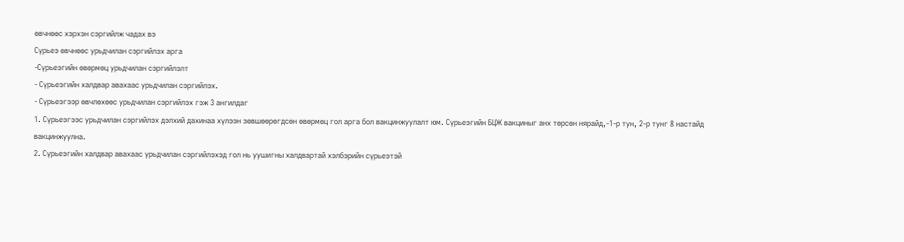өвчнөөс хэрхэн сэргийлж чадах вэ
Сүрьеэ өвчнөөс урьдчилан сэргийлэх арга
-Сүрьеэгийн өвөрмөц урьдчилан сэргийлэлт
- Сүрьеэгийн халдвар авахаас урьдчилан сэргийлэх.
- Сүрьеэгээр өвчлөхөөс урьдчилан сэргийлэх гэж 3 ангилдаг
1. Сүрьеэгээс урьдчилан сэргийлэх дэлхий дахинаа хүлээн зөвшөөрөгдсөн өвөрмөц гол арга бол вакцинжуулалт юм. Сүрьеэгийн БЦЖ вакциныг анх төрсөн нярайд,-1-р тун, 2-р тунг 8 настайд вакцинжуулна.
2. Сүрьеэгийн халдвар авахаас урьдчилан сэргийлэхэд гол нь уушигны халдвартай хэлбэрийн сүрьеэтэй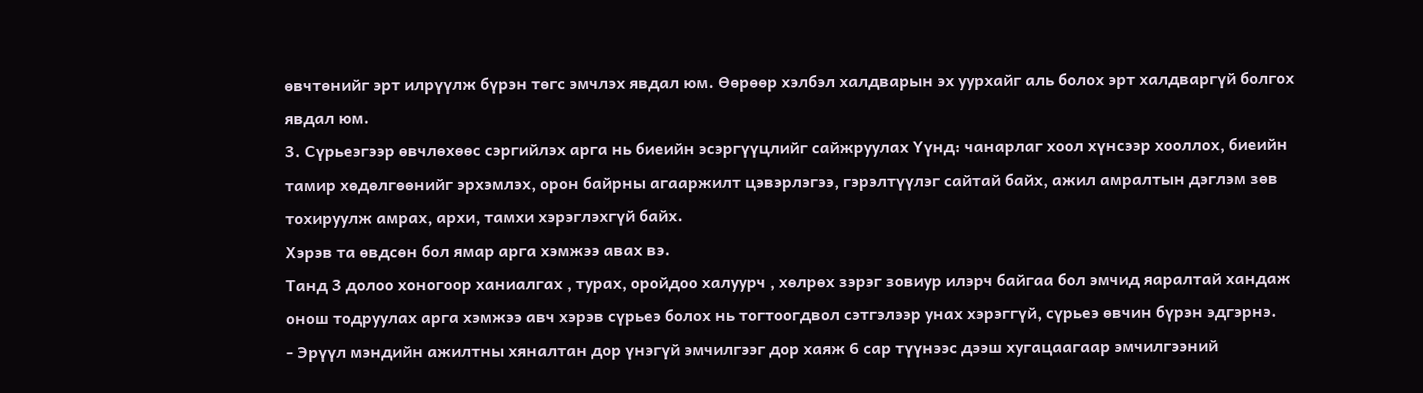өвчтөнийг эрт илрүүлж бүрэн төгс эмчлэх явдал юм. Өөрөөр хэлбэл халдварын эх уурхайг аль болох эрт халдваргүй болгох явдал юм.
3. Сүрьеэгээр өвчлөхөөс сэргийлэх арга нь биеийн эсэргүүцлийг сайжруулах Үүнд: чанарлаг хоол хүнсээр хооллох, биеийн тамир хөдөлгөөнийг эрхэмлэх, орон байрны агааржилт цэвэрлэгээ, гэрэлтүүлэг сайтай байх, ажил амралтын дэглэм зөв тохируулж амрах, архи, тамхи хэрэглэхгүй байх.
Хэрэв та өвдсөн бол ямар арга хэмжээ авах вэ.
Танд 3 долоо хоногоор ханиалгах , турах, оройдоо халуурч , хөлрөх зэрэг зовиур илэрч байгаа бол эмчид яаралтай хандаж онош тодруулах арга хэмжээ авч хэрэв сүрьеэ болох нь тогтоогдвол сэтгэлээр унах хэрэггүй, сүрьеэ өвчин бүрэн эдгэрнэ.
- Эрүүл мэндийн ажилтны хяналтан дор үнэгүй эмчилгээг дор хаяж 6 сар түүнээс дээш хугацаагаар эмчилгээний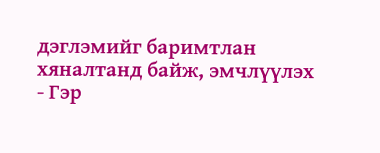дэглэмийг баримтлан хяналтанд байж, эмчлүүлэх
- Гэр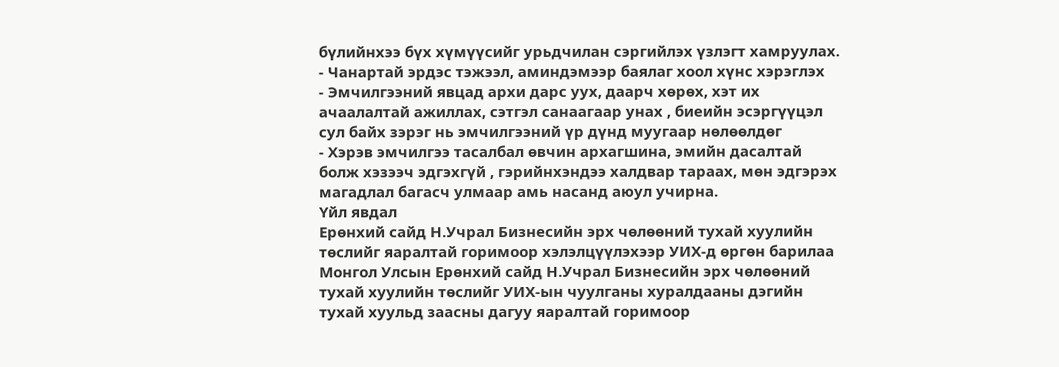бүлийнхээ бүх хүмүүсийг урьдчилан сэргийлэх үзлэгт хамруулах.
- Чанартай эрдэс тэжээл, аминдэмээр баялаг хоол хүнс хэрэглэх
- Эмчилгээний явцад архи дарс уух, даарч хөрөх, хэт их ачаалалтай ажиллах, сэтгэл санаагаар унах , биеийн эсэргүүцэл сул байх зэрэг нь эмчилгээний үр дүнд муугаар нөлөөлдөг
- Хэрэв эмчилгээ тасалбал өвчин архагшина, эмийн дасалтай болж хэзээч эдгэхгүй , гэрийнхэндээ халдвар тараах, мөн эдгэрэх магадлал багасч улмаар амь насанд аюул учирна.
Үйл явдал
Ерөнхий сайд Н.Учрал Бизнесийн эрх чөлөөний тухай хуулийн төслийг яаралтай горимоор хэлэлцүүлэхээр УИХ-д өргөн барилаа
Монгол Улсын Ерөнхий сайд Н.Учрал Бизнесийн эрх чөлөөний тухай хуулийн төслийг УИХ-ын чуулганы хуралдааны дэгийн тухай хуульд заасны дагуу яаралтай горимоор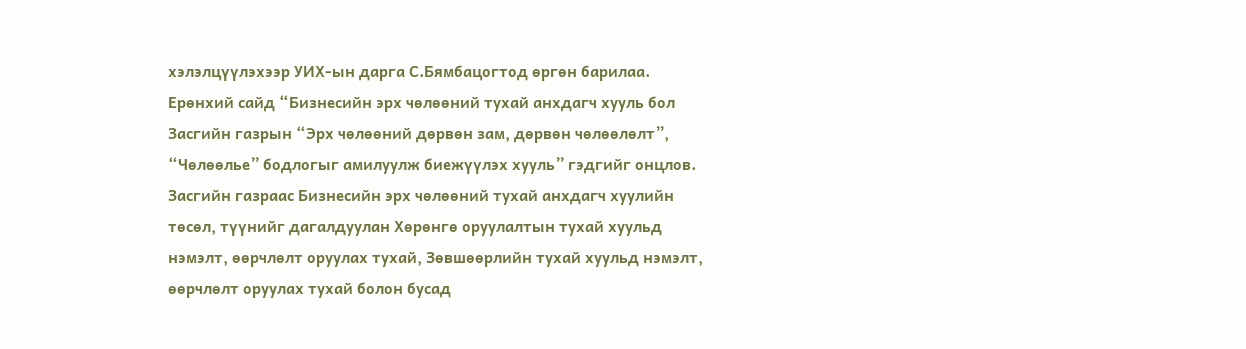хэлэлцүүлэхээр УИХ-ын дарга С.Бямбацогтод өргөн барилаа.
Ерөнхий сайд “Бизнесийн эрх чөлөөний тухай анхдагч хууль бол Засгийн газрын “Эрх чөлөөний дөрвөн зам, дөрвөн чөлөөлөлт”, “Чөлөөлье” бодлогыг амилуулж биежүүлэх хууль” гэдгийг онцлов.
Засгийн газраас Бизнесийн эрх чөлөөний тухай анхдагч хуулийн төсөл, түүнийг дагалдуулан Хөрөнгө оруулалтын тухай хуульд нэмэлт, өөрчлөлт оруулах тухай, Зөвшөөрлийн тухай хуульд нэмэлт, өөрчлөлт оруулах тухай болон бусад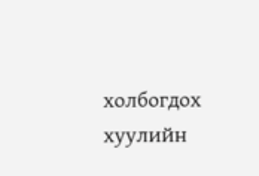холбогдох хуулийн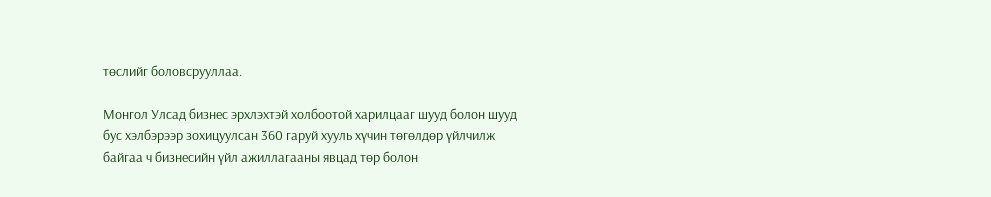төслийг боловсрууллаа.

Монгол Улсад бизнес эрхлэхтэй холбоотой харилцааг шууд болон шууд бус хэлбэрээр зохицуулсан 360 гаруй хууль хүчин төгөлдөр үйлчилж байгаа ч бизнесийн үйл ажиллагааны явцад төр болон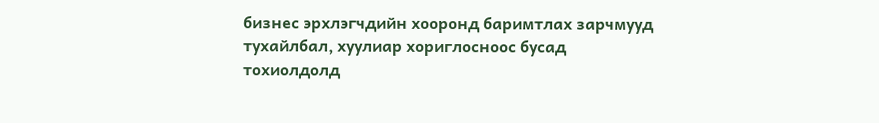бизнес эрхлэгчдийн хооронд баримтлах зарчмууд тухайлбал, хуулиар хориглосноос бусад тохиолдолд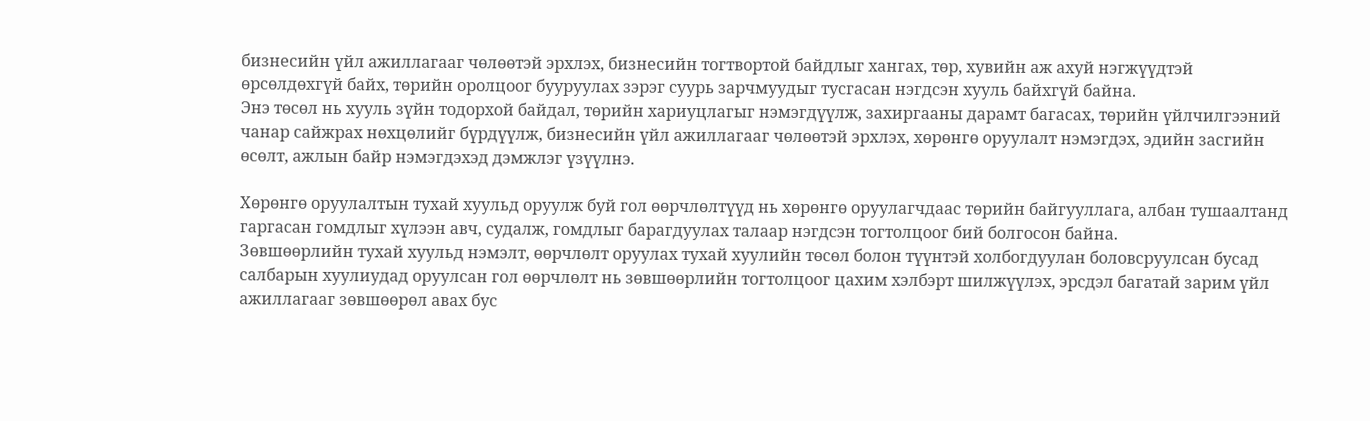бизнесийн үйл ажиллагааг чөлөөтэй эрхлэх, бизнесийн тогтвортой байдлыг хангах, төр, хувийн аж ахуй нэгжүүдтэй өрсөлдөхгүй байх, төрийн оролцоог бууруулах зэрэг суурь зарчмуудыг тусгасан нэгдсэн хууль байхгүй байна.
Энэ төсөл нь хууль зүйн тодорхой байдал, төрийн хариуцлагыг нэмэгдүүлж, захиргааны дарамт багасах, төрийн үйлчилгээний чанар сайжрах нөхцөлийг бүрдүүлж, бизнесийн үйл ажиллагааг чөлөөтэй эрхлэх, хөрөнгө оруулалт нэмэгдэх, эдийн засгийн өсөлт, ажлын байр нэмэгдэхэд дэмжлэг үзүүлнэ.

Хөрөнгө оруулалтын тухай хуульд оруулж буй гол өөрчлөлтүүд нь хөрөнгө оруулагчдаас төрийн байгууллага, албан тушаалтанд гаргасан гомдлыг хүлээн авч, судалж, гомдлыг барагдуулах талаар нэгдсэн тогтолцоог бий болгосон байна.
Зөвшөөрлийн тухай хуульд нэмэлт, өөрчлөлт оруулах тухай хуулийн төсөл болон түүнтэй холбогдуулан боловсруулсан бусад салбарын хуулиудад оруулсан гол өөрчлөлт нь зөвшөөрлийн тогтолцоог цахим хэлбэрт шилжүүлэх, эрсдэл багатай зарим үйл ажиллагааг зөвшөөрөл авах бус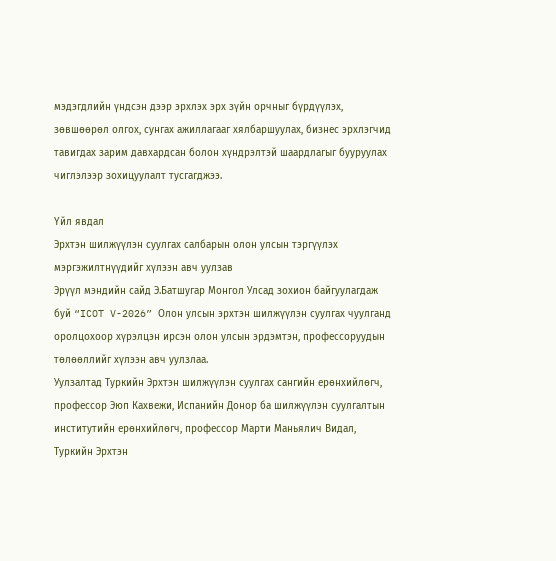мэдэгдлийн үндсэн дээр эрхлэх эрх зүйн орчныг бүрдүүлэх, зөвшөөрөл олгох, сунгах ажиллагааг хялбаршуулах, бизнес эрхлэгчид тавигдах зарим давхардсан болон хүндрэлтэй шаардлагыг бууруулах чиглэлээр зохицуулалт тусгагджээ.

Үйл явдал
Эрхтэн шилжүүлэн суулгах салбарын олон улсын тэргүүлэх мэргэжилтнүүдийг хүлээн авч уулзав
Эрүүл мэндийн сайд Э.Батшугар Монгол Улсад зохион байгуулагдаж буй “ICOT V-2026” Олон улсын эрхтэн шилжүүлэн суулгах чуулганд оролцохоор хүрэлцэн ирсэн олон улсын эрдэмтэн, профессоруудын төлөөллийг хүлээн авч уулзлаа.
Уулзалтад Туркийн Эрхтэн шилжүүлэн суулгах сангийн ерөнхийлөгч, профессор Эюп Кахвежи, Испанийн Донор ба шилжүүлэн суулгалтын институтийн ерөнхийлөгч, профессор Марти Маньялич Видал, Туркийн Эрхтэн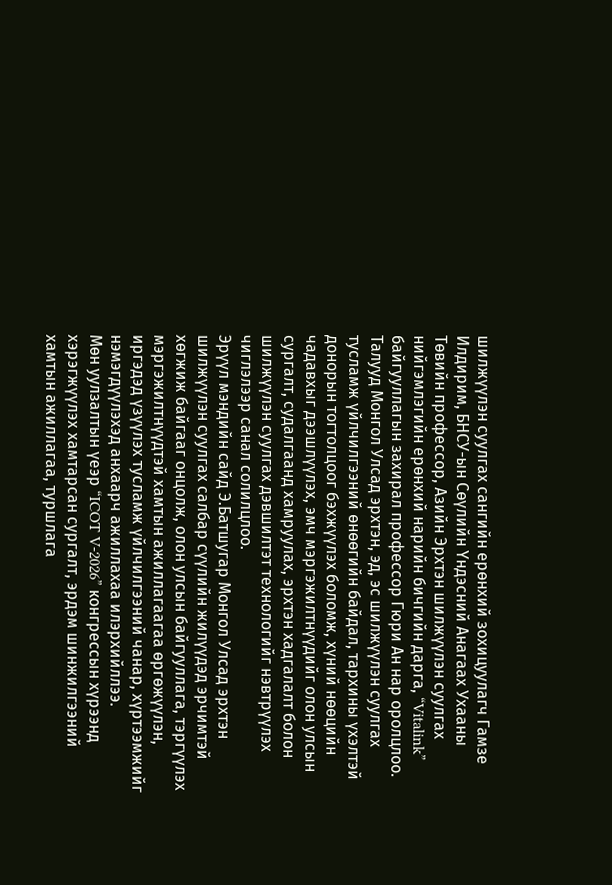шилжүүлэн суулгах сангийн ерөнхий зохицуулагч Гамзе Илдирим, БНСУ-ын Сөүлийн Үндэсний Анагаах Ухааны Төвийн профессор, Азийн Эрхтэн шилжүүлэн суулгах нийгэмлэгийн ерөнхий нарийн бичгийн дарга, “Vitalink” байгууллагын захирал профессор Гюри Ан нар оролцлоо.
Талууд Монгол Улсад эрхтэн, эд, эс шилжүүлэн суулгах тусламж үйлчилгээний өнөөгийн байдал, тархины үхэлтэй донорын тогтолцоог бэхжүүлэх боломж, хүний нөөцийн чадавхыг дээшлүүлэх, эмч мэргэжилтнүүдийг олон улсын сургалт, судалгаанд хамруулах, эрхтэн хадгалалт болон шилжүүлэн суулгах дэвшилтэт технологийг нэвтрүүлэх чиглэлээр санал солилцлоо.
Эрүүл мэндийн сайд Э.Батшугар Монгол Улсад эрхтэн шилжүүлэн суулгах салбар сүүлийн жилүүдэд эрчимтэй хөгжиж байгааг онцолж, олон улсын байгууллага, тэргүүлэх мэргэжилтнүүдтэй хамтын ажиллагаагаа өргөжүүлэн, иргэдэд үзүүлэх тусламж үйлчилгээний чанар, хүртээмжийг нэмэгдүүлэхэд анхаарч ажиллахаа илэрхийллээ.
Мөн уулзалтын үеэр “ICOT V-2026” конгрессын хүрээнд хэрэгжүүлэх хамтарсан сургалт, эрдэм шинжилгээний хамтын ажиллагаа, туршлага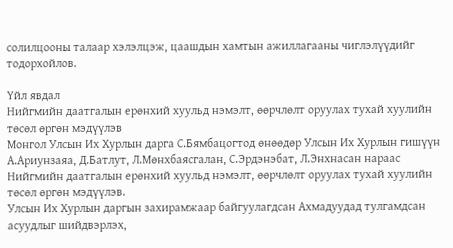солилцооны талаар хэлэлцэж, цаашдын хамтын ажиллагааны чиглэлүүдийг тодорхойлов.

Үйл явдал
Нийгмийн даатгалын ерөнхий хуульд нэмэлт, өөрчлөлт оруулах тухай хуулийн төсөл өргөн мэдүүлэв
Монгол Улсын Их Хурлын дарга С.Бямбацогтод өнөөдөр Улсын Их Хурлын гишүүн А.Ариунзаяа, Д.Батлут, Л.Мөнхбаясгалан, С.Эрдэнэбат, Л.Энхнасан нараас Нийгмийн даатгалын ерөнхий хуульд нэмэлт, өөрчлөлт оруулах тухай хуулийн төсөл өргөн мэдүүлэв.
Улсын Их Хурлын даргын захирамжаар байгуулагдсан Ахмадуудад тулгамдсан асуудлыг шийдвэрлэх,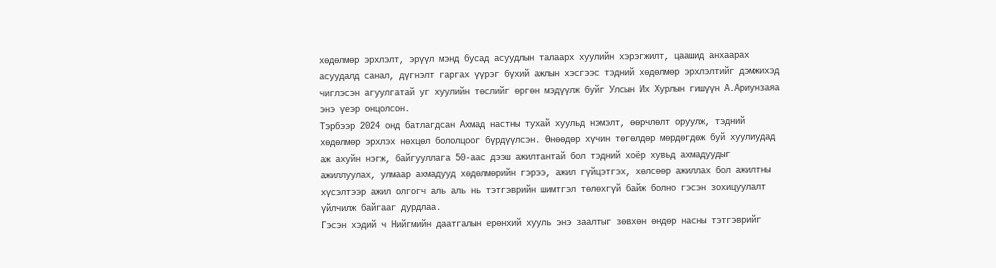хөдөлмөр эрхлэлт, эрүүл мэнд бусад асуудлын талаарх хуулийн хэрэгжилт, цаашид анхаарах асуудалд санал, дүгнэлт гаргах үүрэг бүхий ажлын хэсгээс тэдний хөдөлмөр эрхлэлтийг дэмжихэд чиглэсэн агуулгатай уг хуулийн төслийг өргөн мэдүүлж буйг Улсын Их Хурлын гишүүн А.Ариунзаяа энэ үеэр онцолсон.
Тэрбээр 2024 онд батлагдсан Ахмад настны тухай хуульд нэмэлт, өөрчлөлт оруулж, тэдний хөдөлмөр эрхлэх нөхцөл бололцоог бүрдүүлсэн. Өнөөдөр хүчин төгөлдөр мөрдөгдөж буй хуулиудад аж ахуйн нэгж, байгууллага 50-аас дээш ажилтантай бол тэдний хоёр хувьд ахмадуудыг ажиллуулах, улмаар ахмадууд хөдөлмөрийн гэрээ, ажил гүйцэтгэх, хөлсөөр ажиллах бол ажилтны хүсэлтээр ажил олгогч аль аль нь тэтгэврийн шимтгэл төлөхгүй байж болно гэсэн зохицуулалт үйлчилж байгааг дурдлаа.
Гэсэн хэдий ч Нийгмийн даатгалын ерөнхий хууль энэ заалтыг зөвхөн өндөр насны тэтгэврийг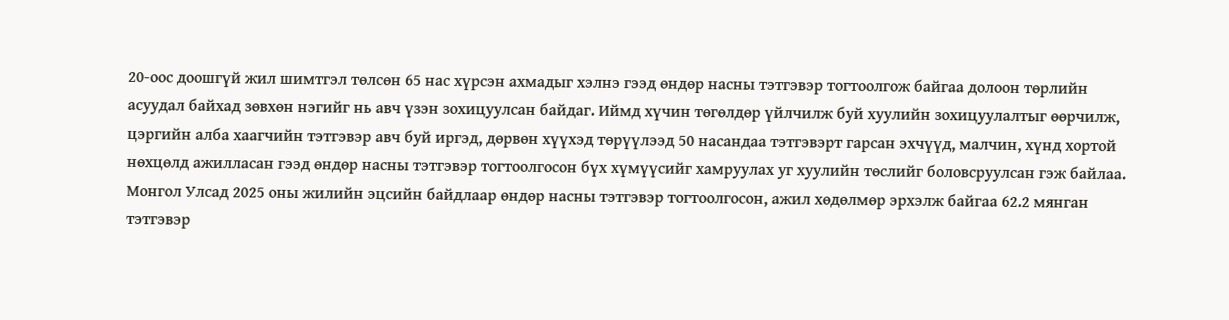20-оос доошгүй жил шимтгэл төлсөн 65 нас хүрсэн ахмадыг хэлнэ гээд өндөр насны тэтгэвэр тогтоолгож байгаа долоон төрлийн асуудал байхад зөвхөн нэгийг нь авч үзэн зохицуулсан байдаг. Иймд хүчин төгөлдөр үйлчилж буй хуулийн зохицуулалтыг өөрчилж, цэргийн алба хаагчийн тэтгэвэр авч буй иргэд, дөрвөн хүүхэд төрүүлээд 50 насандаа тэтгэвэрт гарсан эхчүүд, малчин, хүнд хортой нөхцөлд ажилласан гээд өндөр насны тэтгэвэр тогтоолгосон бүх хүмүүсийг хамруулах уг хуулийн төслийг боловсруулсан гэж байлаа.
Монгол Улсад 2025 оны жилийн эцсийн байдлаар өндөр насны тэтгэвэр тогтоолгосон, ажил хөдөлмөр эрхэлж байгаа 62.2 мянган тэтгэвэр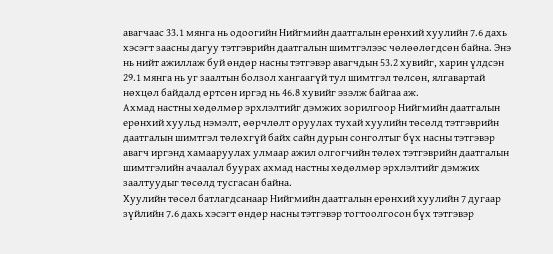авагчаас 33.1 мянга нь одоогийн Нийгмийн даатгалын ерөнхий хуулийн 7.6 дахь хэсэгт заасны дагуу тэтгэврийн даатгалын шимтгэлээс чөлөөлөгдсөн байна. Энэ нь нийт ажиллаж буй өндөр насны тэтгэвэр авагчдын 53.2 хувийг, харин үлдсэн 29.1 мянга нь уг заалтын болзол хангаагүй тул шимтгэл төлсөн, ялгавартай нөхцөл байдалд өртсөн иргэд нь 46.8 хувийг эзэлж байгаа аж.
Ахмад настны хөдөлмөр эрхлэлтийг дэмжих зорилгоор Нийгмийн даатгалын ерөнхий хуульд нэмэлт, өөрчлөлт оруулах тухай хуулийн төсөлд тэтгэврийн даатгалын шимтгэл төлөхгүй байх сайн дурын сонголтыг бүх насны тэтгэвэр авагч иргэнд хамааруулах улмаар ажил олгогчийн төлөх тэтгэврийн даатгалын шимтгэлийн ачаалал буурах ахмад настны хөдөлмөр эрхлэлтийг дэмжих заалтуудыг төсөлд тусгасан байна.
Хуулийн төсөл батлагдсанаар Нийгмийн даатгалын ерөнхий хуулийн 7 дугаар зүйлийн 7.6 дахь хэсэгт өндөр насны тэтгэвэр тогтоолгосон бүх тэтгэвэр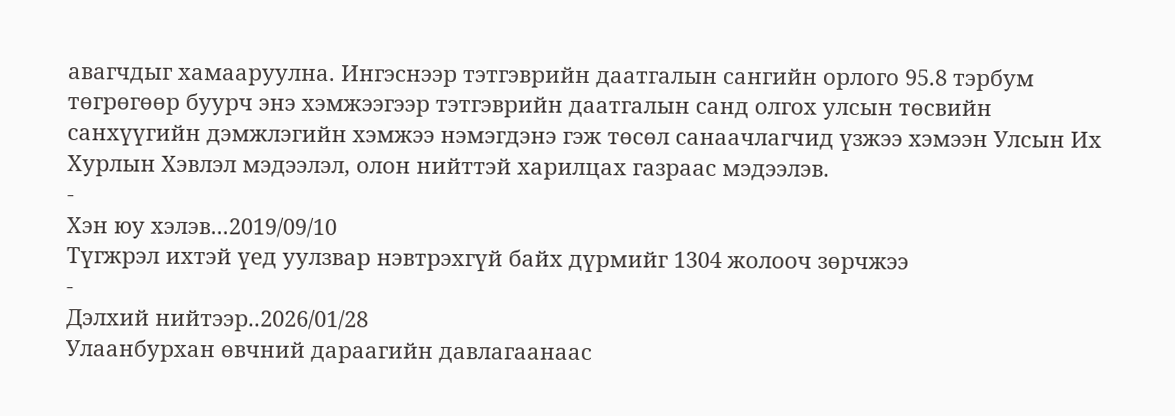авагчдыг хамааруулна. Ингэснээр тэтгэврийн даатгалын сангийн орлого 95.8 тэрбум төгрөгөөр буурч энэ хэмжээгээр тэтгэврийн даатгалын санд олгох улсын төсвийн санхүүгийн дэмжлэгийн хэмжээ нэмэгдэнэ гэж төсөл санаачлагчид үзжээ хэмээн Улсын Их Хурлын Хэвлэл мэдээлэл, олон нийттэй харилцах газраас мэдээлэв.
-
Хэн юу хэлэв...2019/09/10
Түгжрэл ихтэй үед уулзвар нэвтрэхгүй байх дүрмийг 1304 жолооч зөрчжээ
-
Дэлхий нийтээр..2026/01/28
Улаанбурхан өвчний дараагийн давлагаанаас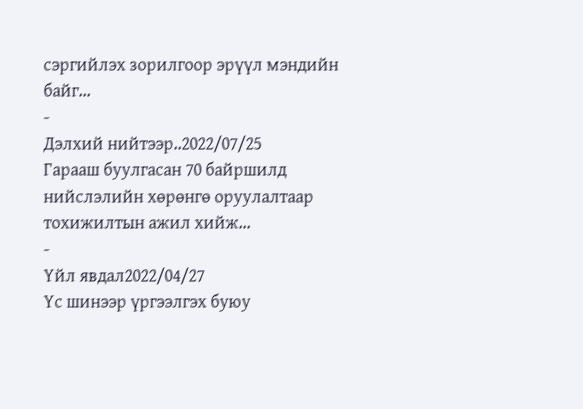сэргийлэх зорилгоор эрүүл мэндийн байг...
-
Дэлхий нийтээр..2022/07/25
Гарааш буулгасан 70 байршилд нийслэлийн хөрөнгө оруулалтаар тохижилтын ажил хийж...
-
Үйл явдал2022/04/27
Үс шинээр үргээлгэх буюу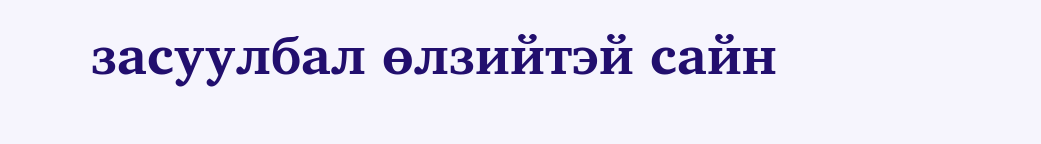засуулбал өлзийтэй сайн